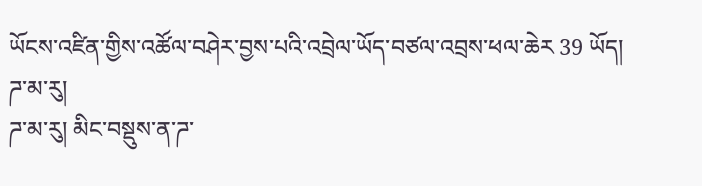ཡོངས་འཛིན་གྱིས་འཚོལ་བཤེར་བྱས་པའི་འབྲེལ་ཡོད་བཙལ་འབྲས་ཕལ་ཆེར 39 ཡོད།
ཌ་མ་རུ།
ཌ་མ་རུ། མིང་བསྡུས་ན་ཌ་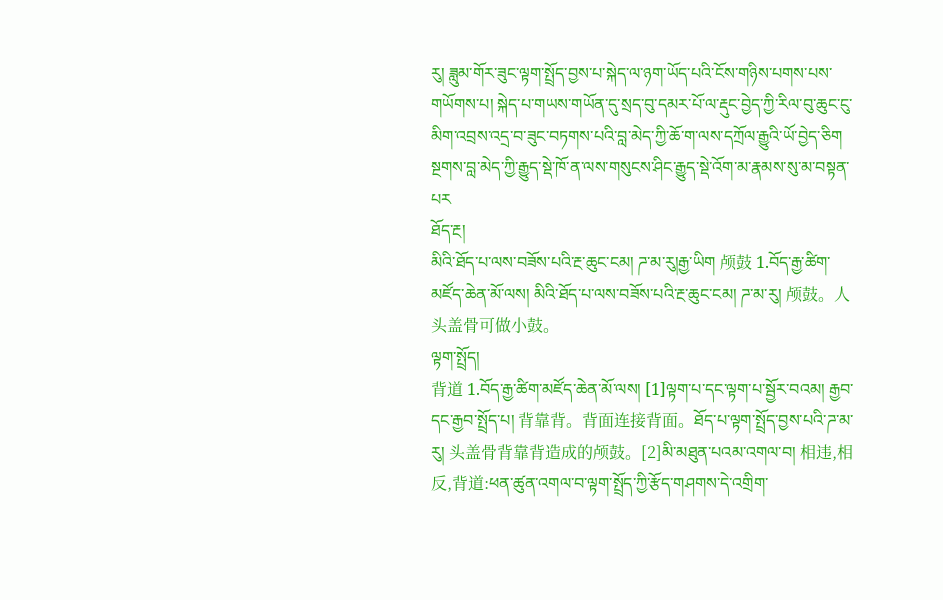རུ། ཟླུམ་གོར་ཟུང་ལྟག་སྤྲོད་བྱས་པ་སྐེད་ལ་ཉག་ཡོད་པའི་ངོས་གཉིས་པགས་པས་གཡོགས་པ། སྐེད་པ་གཡས་གཡོན་དུ་སྲད་བུ་དམར་པོ་ལ་རྡུང་བྱེད་ཀྱི་རིལ་བུ་ཆུང་ངུ་མིག་འབྲས་འདྲ་བ་ཟུང་བཏགས་པའི་བླ་མེད་ཀྱི་ཆོ་ག་ལས་དཀྲོལ་རྒྱུའི་ཡོ་བྱེད་ཅིག སྔགས་བླ་མེད་ཀྱི་རྒྱུད་སྡེ་ཁོ་ན་ལས་གསུངས་ཤིང་རྒྱུད་སྡེ་འོག་མ་རྣམས་སུ་མ་བསྟན་པར
ཐོད་རྔ།
མིའི་ཐོད་པ་ལས་བཟོས་པའི་རྔ་ཆུང་ངམ། ཌ་མ་རུ།རྒྱ་ཡིག 颅鼓 1.བོད་རྒྱ་ཚིག་མཛོད་ཆེན་མོ་ལས། མིའི་ཐོད་པ་ལས་བཟོས་པའི་རྔ་ཆུང་ངམ། ཌ་མ་རུ། 颅鼓。人头盖骨可做小鼓。
ལྟག་སྤྲོད།
背道 1.བོད་རྒྱ་ཚིག་མཛོད་ཆེན་མོ་ལས། [1]ལྟག་པ་དང་ལྟག་པ་སྦྱོར་བའམ། རྒྱབ་དང་རྒྱབ་སྤྲོད་པ། 背靠背。背面连接背面。ཐོད་པ་ལྟག་སྤྲོད་བྱས་པའི་ཌ་མ་རུ། 头盖骨背靠背造成的颅鼓。[2]མི་མཐུན་པའམ་འགལ་བ། 相违,相反,背道:ཕན་ཚུན་འགལ་བ་ལྟག་སྤྲོད་ཀྱི་རྩོད་གཤགས་དེ་འགྲིག་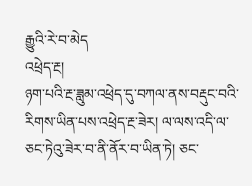རྒྱུའི་རེ་བ་མེད
འཕྲེད་རྔ།
ཉག་པའི་རྔ་ཟླུམ་འཕྲེད་དུ་བཀལ་ནས་བརྡུང་བའི་རིགས་ཡིན་པས་འཕྲེད་རྔ་ཟེར། ལ་ལས་འདི་ལ་ཅང་ཏེའུ་ཟེར་བ་ནི་ནོར་བ་ཡིན་ཏེ། ཅང་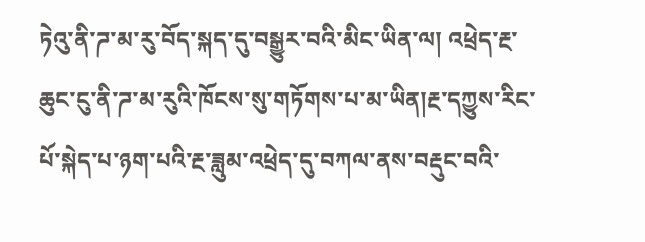ཏེའུ་ནི་ཌ་མ་རུ་བོད་སྐད་དུ་བསྒྱུར་བའི་མིང་ཡིན་ལ། འཕྲེད་རྔ་ཆུང་ངུ་ནི་ཌ་མ་རུའི་ཁོངས་སུ་གཏོགས་པ་མ་ཡིན།རྔ་དཀྱུས་རིང་པོ་སྐེད་པ་ཉག་པའི་རྔ་ཟླུམ་འཕྲེད་དུ་བཀལ་ནས་བརྡུང་བའི་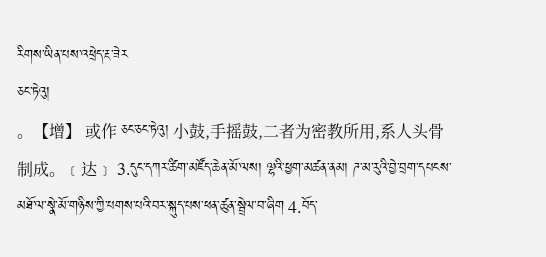རིགས་ཡིན་པས་འཕྲེད་རྔ་ཟེར
ཅང་ཏེའུ།
。【增】 或作 ཅང་ཅང་ཏེའུ། 小鼓,手摇鼓,二者为密教所用,系人头骨制成。﹝达﹞ 3.དུང་དཀར་ཚིག་མཛོད་ཆེན་མོ་ལས། ལྷའི་ཕྱག་མཚན་ནམ། ཌ་མ་རུའི་བྱེ་བྲག་དཔངས་མཐོ་ལ་སྣེ་མོ་གཉིས་ཀྱི་པགས་པའི་བར་སྐུད་པས་ཕན་ཚུན་སྦྲེལ་བ་ཞིག 4.བོད་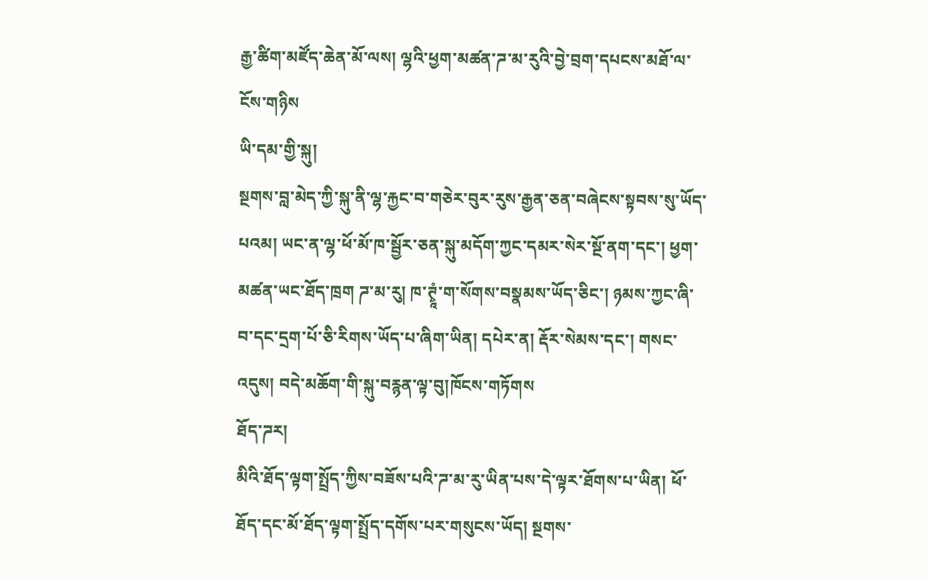རྒྱ་ཚིག་མཛོད་ཆེན་མོ་ལས། ལྷའི་ཕྱག་མཚན་ཌ་མ་རུའི་བྱེ་བྲག་དཔངས་མཐོ་ལ་ངོས་གཉིས
ཡི་དམ་གྱི་སྐུ།
སྔགས་བླ་མེད་ཀྱི་སྐུ་ནི་ལྷ་རྐྱང་བ་གཅེར་བུར་རུས་རྒྱན་ཅན་བཞེངས་སྟབས་སུ་ཡོད་པའམ། ཡང་ན་ལྷ་ཕོ་མོ་ཁ་སྦྱོར་ཅན་སྐུ་མདོག་ཀྱང་དམར་སེར་སྔོ་ནག་དང་། ཕྱག་མཚན་ཡང་ཐོད་ཁྲག ཌ་མ་རུ། ཁ་ཊྭཱཾ་ག་སོགས་བསྣམས་ཡོད་ཅིང་། ཉམས་ཀྱང་ཞི་བ་དང་དྲག་པོ་ཅི་རིགས་ཡོད་པ་ཞིག་ཡིན། དཔེར་ན། རྡོར་སེམས་དང་། གསང་འདུས། བདེ་མཆོག་གི་སྐུ་བརྙན་ལྟ་བུ།ཁོངས་གཏོགས
ཐོད་ཌར།
མིའི་ཐོད་ལྟག་སྤྲོད་ཀྱིས་བཟོས་པའི་ཌ་མ་རུ་ཡིན་པས་དེ་ལྟར་ཐོགས་པ་ཡིན། ཕོ་ཐོད་དང་མོ་ཐོད་ལྟག་སྤྲོད་དགོས་པར་གསུངས་ཡོད། སྔགས་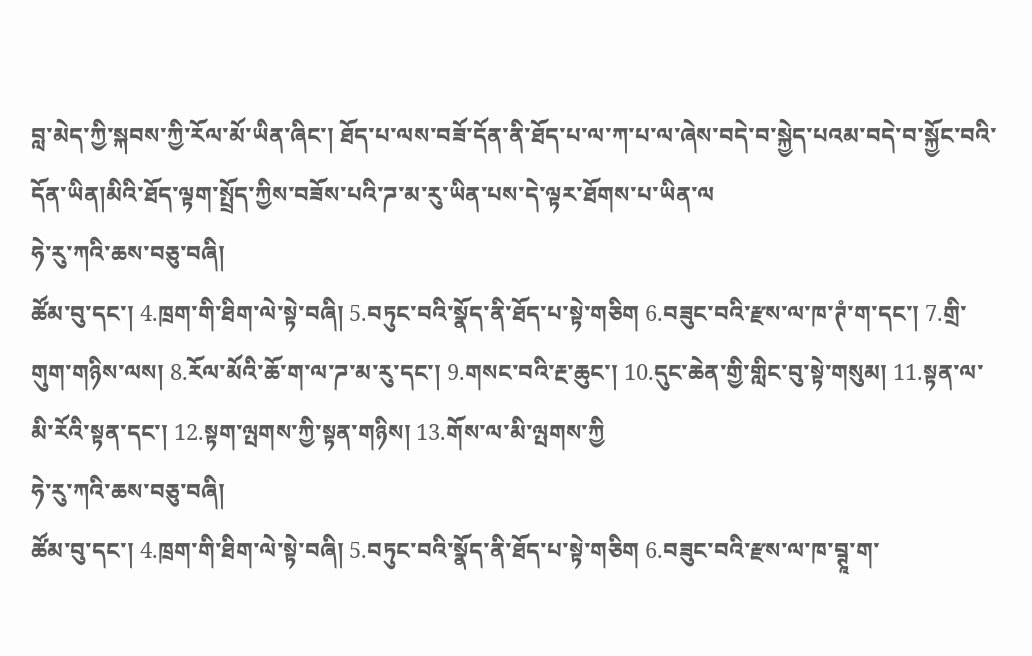བླ་མེད་ཀྱི་སྐབས་ཀྱི་རོལ་མོ་ཡིན་ཞིང་། ཐོད་པ་ལས་བཟོ་དོན་ནི་ཐོད་པ་ལ་ཀ་པ་ལ་ཞེས་བདེ་བ་སྐྱེད་པའམ་བདེ་བ་སྐྱོང་བའི་དོན་ཡིན།མིའི་ཐོད་ལྟག་སྤྲོད་ཀྱིས་བཟོས་པའི་ཌ་མ་རུ་ཡིན་པས་དེ་ལྟར་ཐོགས་པ་ཡིན་ལ
ཧེ་རུ་ཀའི་ཆས་བཅུ་བཞི།
ཚོམ་བུ་དང་། 4.ཁྲག་གི་ཐིག་ལེ་སྟེ་བཞི། 5.བཏུང་བའི་སྣོད་ནི་ཐོད་པ་སྟེ་གཅིག 6.བཟུང་བའི་རྫས་ལ་ཁ་ཊཾ་ག་དང་། 7.གྲི་གུག་གཉིས་ལས། 8.རོལ་མོའི་ཆོ་ག་ལ་ཌ་མ་རུ་དང་། 9.གསང་བའི་རྔ་ཆུང་། 10.དུང་ཆེན་གྱི་གླིང་བུ་སྟེ་གསུམ། 11.སྟན་ལ་མི་རོའི་སྟན་དང་། 12.སྟག་ལྤགས་ཀྱི་སྟན་གཉིས། 13.གོས་ལ་མི་ལྤགས་ཀྱི
ཧེ་རུ་ཀའི་ཆས་བཅུ་བཞི།
ཚོམ་བུ་དང་། 4.ཁྲག་གི་ཐིག་ལེ་སྟེ་བཞི། 5.བཏུང་བའི་སྣོད་ནི་ཐོད་པ་སྟེ་གཅིག 6.བཟུང་བའི་རྫས་ལ་ཁ་བྚཱ་ག་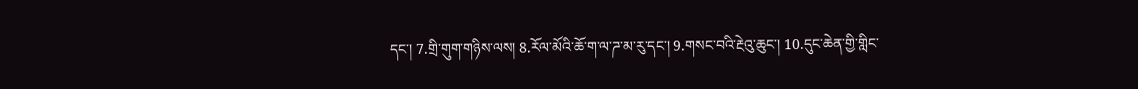དང་། 7.གྲི་གུག་གཉིས་ལས། 8.རོལ་མོའི་ཆོ་ག་ལ་ཌ་མ་རུ་དང་། 9.གསང་བའི་རྔེའུ་ཆུང་། 10.དུང་ཆེན་གྱི་གླིང་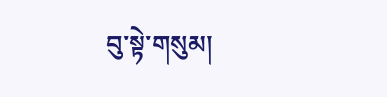བུ་སྟེ་གསུམ།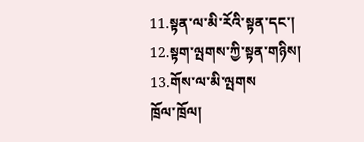11.སྟན་ལ་མི་རོའི་སྟན་དང་། 12.སྟག་ལྤགས་ཀྱི་སྟན་གཉིས། 13.གོས་ལ་མི་ལྤགས
ཁྲོལ་ཁྲོལ།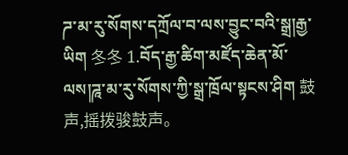ཌ་མ་རུ་སོགས་དཀྲོལ་བ་ལས་བྱུང་བའི་སྒྲ།རྒྱ་ཡིག 冬冬 1.བོད་རྒྱ་ཚིག་མཛོད་ཆེན་མོ་ལས།ཌཱ་མ་རུ་སོགས་ཀྱི་སྒྲ་ཁྲོལ་སྟངས་ཤིག 鼓声,摇拨骏鼓声。